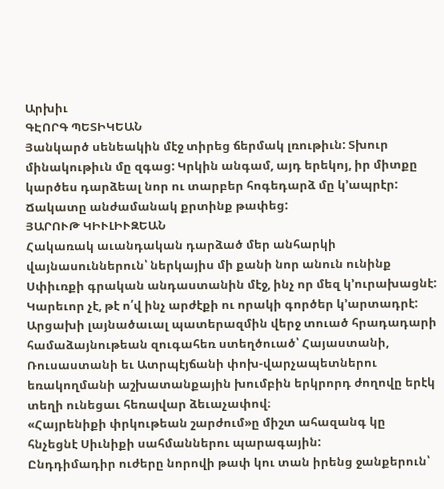Արխիւ
ԳԷՈՐԳ ՊԵՏԻԿԵԱՆ
Յանկարծ սենեակին մէջ տիրեց ճերմակ լռութիւն: Տխուր մինակութիւն մը զգաց: Կրկին անգամ, այդ երեկոյ, իր միտքը կարծես դարձեալ նոր ու տարբեր հոգեդարձ մը կ՚ապրէր: Ճակատը անժամանակ քրտինք թափեց:
ՅԱՐՈՒԹ ԿԻՒԼԻՒԶԵԱՆ
Հակառակ աւանդական դարձած մեր անհարկի վայնասուններուն՝ ներկայիս մի քանի նոր անուն ունինք Սփիւռքի գրական անդաստանին մէջ, ինչ որ մեզ կ՚ուրախացնէ: Կարեւոր չէ, թէ ո՛վ ինչ արժէքի ու որակի գործեր կ՚արտադրէ:
Արցախի լայնածաւալ պատերազմին վերջ տուած հրադադարի համաձայնութեան զուգահեռ ստեղծուած՝ Հայաստանի, Ռուսաստանի եւ Ատրպէյճանի փոխ-վարչապետներու եռակողմանի աշխատանքային խումբին երկրորդ ժողովը երէկ տեղի ունեցաւ հեռավար ձեւաչափով։
«Հայրենիքի փրկութեան շարժում»ը միշտ ահազանգ կը հնչեցնէ Սիւնիքի սահմաններու պարագային:
Ընդդիմադիր ուժերը նորովի թափ կու տան իրենց ջանքերուն՝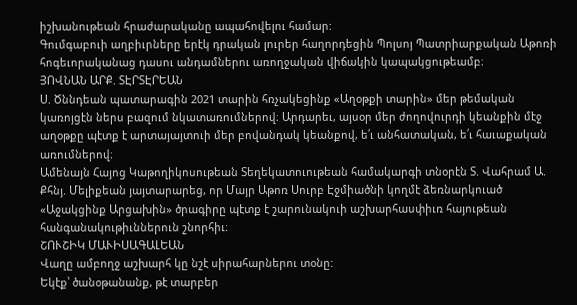իշխանութեան հրաժարականը ապահովելու համար:
Գումգաբուի աղբիւրները երէկ դրական լուրեր հաղորդեցին Պոլսոյ Պատրիարքական Աթոռի հոգեւորականաց դասու անդամներու առողջական վիճակին կապակցութեամբ։
ՅՈՎՆԱՆ ԱՐՔ. ՏԷՐՏԷՐԵԱՆ
Ս. Ծննդեան պատարագին 2021 տարին հռչակեցինք «Աղօթքի տարին» մեր թեմական կառոյցէն ներս բազում նկատառումներով։ Արդարեւ, այսօր մեր ժողովուրդի կեանքին մէջ աղօթքը պէտք է արտայայտուի մեր բովանդակ կեանքով, ե՛ւ անհատական, ե՛ւ հաւաքական առումներով։
Ամենայն Հայոց Կաթողիկոսութեան Տեղեկատուութեան համակարգի տնօրէն Տ. Վահրամ Ա. Քհնյ. Մելիքեան յայտարարեց, որ Մայր Աթոռ Սուրբ Էջմիածնի կողմէ ձեռնարկուած «Աջակցինք Արցախին» ծրագիրը պէտք է շարունակուի աշխարհասփիւռ հայութեան հանգանակութիւններուն շնորհիւ։
ՇՈՒՇԻԿ ՄԱՒԻՍԱԳԱԼԵԱՆ
Վաղը ամբողջ աշխարհ կը նշէ սիրահարներու տօնը:
Եկէք՝ ծանօթանանք, թէ տարբեր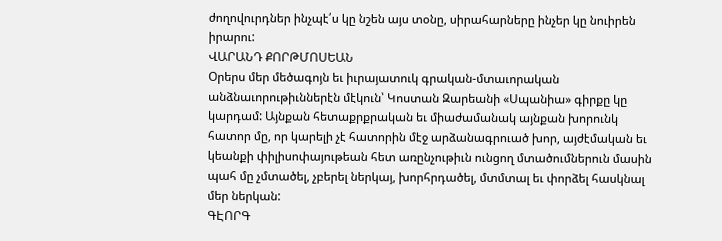ժողովուրդներ ինչպէ՛ս կը նշեն այս տօնը, սիրահարները ինչեր կը նուիրեն իրարու:
ՎԱՐԱՆԴ ՔՈՐԹՄՈՍԵԱՆ
Օրերս մեր մեծագոյն եւ իւրայատուկ գրական-մտաւորական անձնաւորութիւններէն մէկուն՝ Կոստան Զարեանի «Սպանիա» գիրքը կը կարդամ: Այնքան հետաքրքրական եւ միաժամանակ այնքան խորունկ հատոր մը, որ կարելի չէ հատորին մէջ արձանագրուած խոր, այժէմական եւ կեանքի փիլիսոփայութեան հետ առընչութիւն ունցող մտածումներուն մասին պահ մը չմտածել, չբերել ներկայ, խորհրդածել, մտմտալ եւ փորձել հասկնալ մեր ներկան:
ԳԷՈՐԳ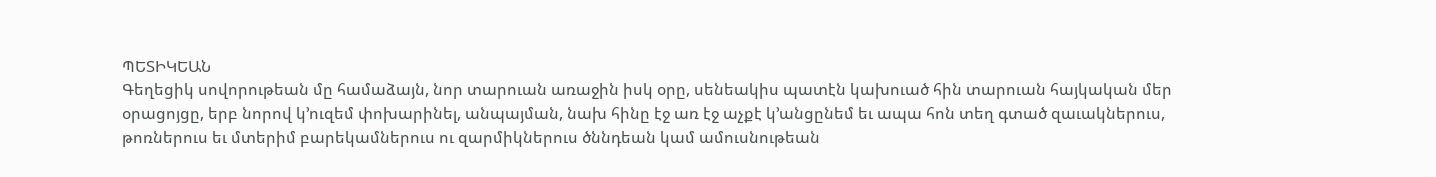ՊԵՏԻԿԵԱՆ
Գեղեցիկ սովորութեան մը համաձայն, նոր տարուան առաջին իսկ օրը, սենեակիս պատէն կախուած հին տարուան հայկական մեր օրացոյցը, երբ նորով կ՚ուզեմ փոխարինել, անպայման, նախ հինը էջ առ էջ աչքէ կ՚անցընեմ եւ ապա հոն տեղ գտած զաւակներուս, թոռներուս եւ մտերիմ բարեկամներուս ու զարմիկներուս ծննդեան կամ ամուսնութեան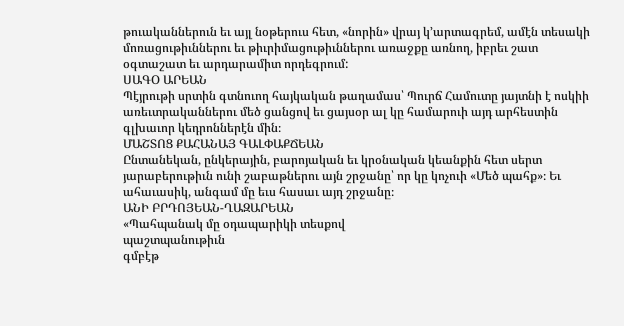թուականներուն եւ այլ նօթերուս հետ, «նորին» վրայ կ՚արտագրեմ, ամէն տեսակի մոռացութիւններու եւ թիւրիմացութիւններու առաջքը առնող, իբրեւ շատ օգտաշատ եւ արդարամիտ որդեգրում:
ՍԱԳՕ ԱՐԵԱՆ
Պէյրութի սրտին գտնուող հայկական թաղամաս՝ Պուրճ Համուտը յայտնի է ոսկիի առեւտրականներու մեծ ցանցով եւ ցայսօր ալ կը համարուի այդ արհեստին գլխաւոր կեդրոններէն մին։
ՄԱՇՏՈՑ ՔԱՀԱՆԱՅ ԳԱԼՓԱՔՃԵԱՆ
Ընտանեկան, ընկերային, բարոյական եւ կրօնական կեանքին հետ սերտ յարաբերութիւն ունի շաբաթներու այն շրջանը՝ որ կը կոչուի «Մեծ պահք»։ Եւ ահաւասիկ, անգամ մը եւս հասաւ այդ շրջանը։
ԱՆԻ ԲՐԴՈՅԵԱՆ-ՂԱԶԱՐԵԱՆ
«Պահպանակ մը օդապարիկի տեսքով
պաշտպանութիւն
գմբէթ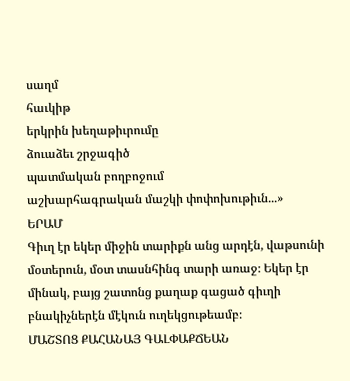սաղմ
հաւկիթ
երկրին խեղաթիւրումը
ձուաձեւ շրջագիծ
պատմական բողբոջում
աշխարհագրական մաշկի փոփոխութիւն...»
ԵՐԱՄ
Գիւղ էր եկեր միջին տարիքն անց արդէն, վաթսունի մօտերուն, մօտ տասնհինգ տարի առաջ։ Եկեր էր մինակ, բայց շատոնց քաղաք գացած գիւղի բնակիչներէն մէկուն ուղեկցութեամբ։
ՄԱՇՏՈՑ ՔԱՀԱՆԱՅ ԳԱԼՓԱՔՃԵԱՆ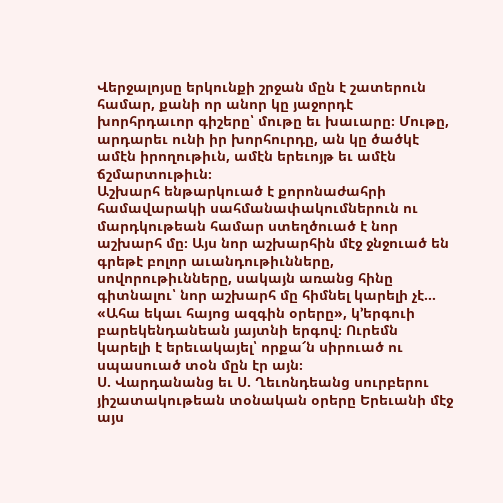Վերջալոյսը երկունքի շրջան մըն է շատերուն համար, քանի որ անոր կը յաջորդէ խորհրդաւոր գիշերը՝ մութը եւ խաւարը։ Մութը, արդարեւ ունի իր խորհուրդը, ան կը ծածկէ ամէն իրողութիւն, ամէն երեւոյթ եւ ամէն ճշմարտութիւն։
Աշխարհ ենթարկուած է քորոնաժահրի համավարակի սահմանափակումներուն ու մարդկութեան համար ստեղծուած է նոր աշխարհ մը։ Այս նոր աշխարհին մէջ ջնջուած են գրեթէ բոլոր աւանդութիւնները, սովորութիւնները, սակայն առանց հինը գիտնալու՝ նոր աշխարհ մը հիմնել կարելի չէ…
«Ահա եկաւ հայոց ազգին օրերը», կ՚երգուի բարեկենդանեան յայտնի երգով։ Ուրեմն կարելի է երեւակայել՝ որքա՜ն սիրուած ու սպասուած տօն մըն էր այն։
Ս. Վարդանանց եւ Ս. Ղեւոնդեանց սուրբերու յիշատակութեան տօնական օրերը Երեւանի մէջ այս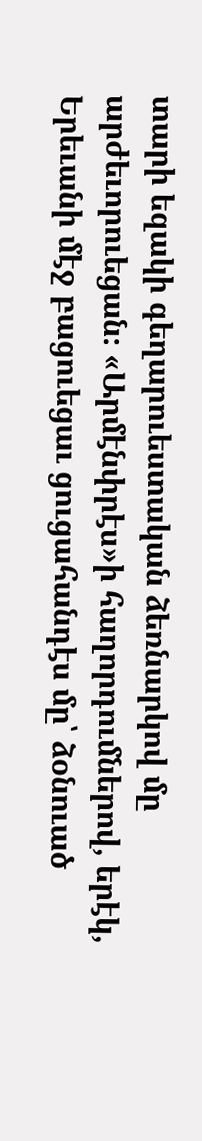տարի եզակի գեղարուեստական ձեռնարկով մը արժեւորուեցան։ «Արմէնփրէս»ի հաղորդումներով, երէկ, Երեւանի մէջ բացուեցաւ ցուցահանդէս մը՝ ձօնուած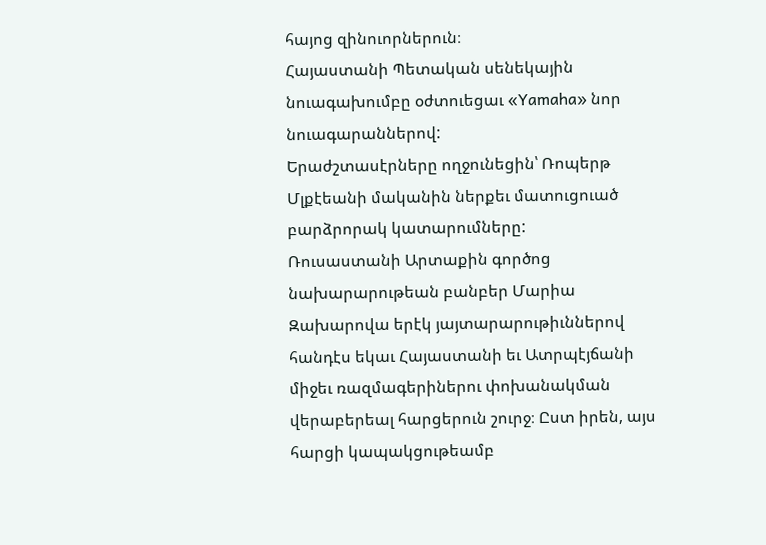հայոց զինուորներուն։
Հայաստանի Պետական սենեկային նուագախումբը օժտուեցաւ «Yamaha» նոր նուագարաններով:
Երաժշտասէրները ողջունեցին՝ Ռոպերթ Մլքէեանի մականին ներքեւ մատուցուած բարձրորակ կատարումները:
Ռուսաստանի Արտաքին գործոց նախարարութեան բանբեր Մարիա Զախարովա երէկ յայտարարութիւններով հանդէս եկաւ Հայաստանի եւ Ատրպէյճանի միջեւ ռազմագերիներու փոխանակման վերաբերեալ հարցերուն շուրջ։ Ըստ իրեն, այս հարցի կապակցութեամբ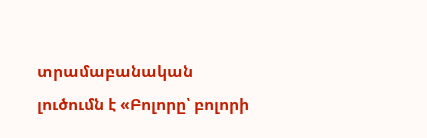տրամաբանական լուծումն է «Բոլորը՝ բոլորի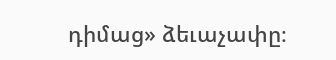դիմաց» ձեւաչափը։